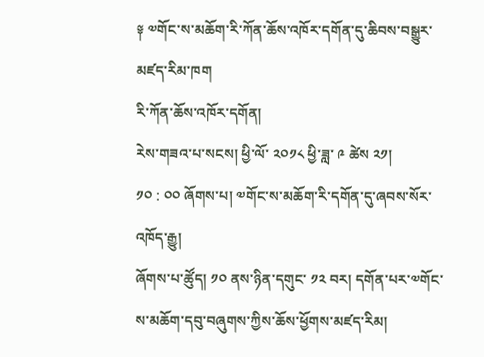༈ ༧གོང་ས་མཆོག་རི་ཀོན་ཆོས་འཁོར་དགོན་དུ་ཆིབས་བསྒྱུར་མཛད་རིམ་ཁག
རི་ཀོན་ཆོས་འཁོར་དགོན།
རེས་གཟའ་པ་སངས། ཕྱི་ལོ་ ༢༠༡༨ ཕྱི་ཟླ་ ༩ ཚེས ༢༡།
༡༠ : ༠༠ ཞོགས་པ། ༧གོང་ས་མཆོག་རི་དགོན་དུ་ཞབས་སོར་འཁོད་རྒྱུ།
ཞོགས་པ་ཚོུད། ༡༠ ནས་ཉིན་དགུང་ ༡༢ བར། དགོན་པར་༧གོང་ས་མཆོག་དབུ་བཞུགས་ཀྱིས་ཆོས་ཕྱོགས་མཛད་རིམ།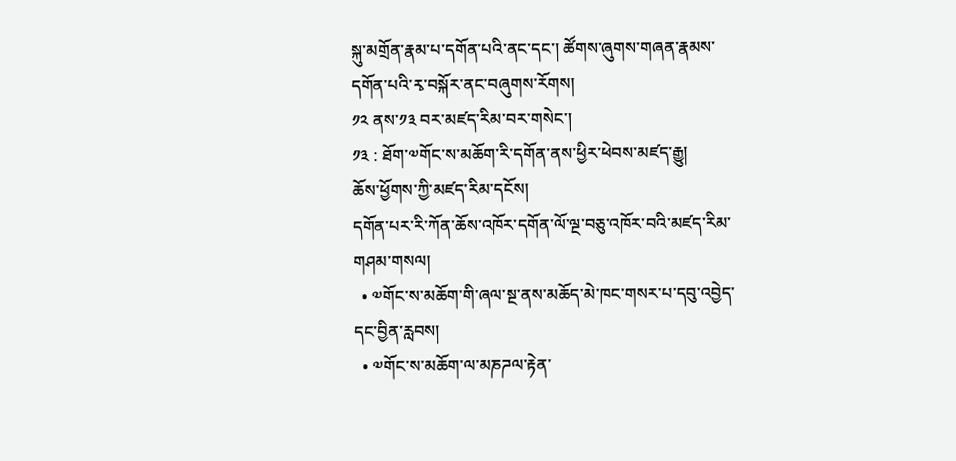སྐུ་མགྲོན་རྣམ་པ་དགོན་པའི་ནང་དང་། ཚོགས་ཞུགས་གཞན་རྣམས་དགོན་པའི་རྭ་བསྐོར་ནང་བཞུགས་རོགས།
༡༢ ནས་༡༣ བར་མཛད་རིམ་བར་གསེང་།
༡༣ : ཐོག་༧གོང་ས་མཆོག་རི་དགོན་ནས་ཕྱིར་ཕེབས་མཛད་རྒྱུ།
ཆོས་ཕྱོགས་ཀྱི་མཛད་རིམ་དངོས།
དགོན་པར་རི་ཀོན་ཆོས་འཁོར་དགོན་ལོ་ལྔ་བཅུ་འཁོར་བའི་མཛད་རིམ་གཤམ་གསལ།
  • ༧གོང་ས་མཆོག་གི་ཞལ་སྔ་ནས་མཆོད་མེ་ཁང་གསར་པ་དབུ་འབྱེད་དང་བྱིན་རླབས།
  • ༧གོང་ས་མཆོག་ལ་མཎཌལ་རྟེན་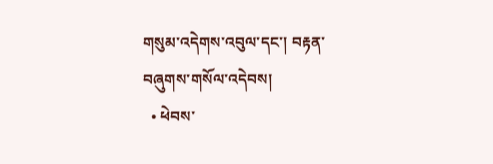གསུམ་འདེགས་འབུལ་དང་། བརྟན་བཞུགས་གསོལ་འདེབས།
  • ཕེབས་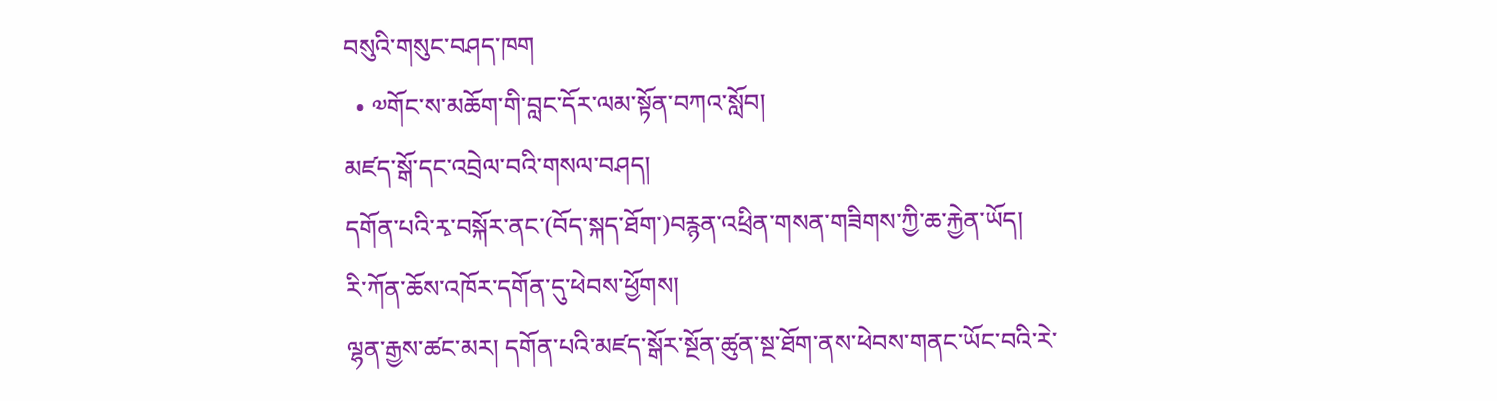བསུའི་གསུང་བཤད་ཁག
  • ༧གོང་ས་མཆོག་གི་བླང་དོར་ལམ་སྟོན་བཀའ་སློབ།
མཛད་སྒོ་དང་འབྲེལ་བའི་གསལ་བཤད།
དགོན་པའི་རྭ་བསྐོར་ནང་(བོད་སྐད་ཐོག་)བརྙན་འཕྲིན་གསན་གཟིགས་ཀྱི་ཆ་རྐྱེན་ཡོད།
རི་ཀོན་ཆོས་འཁོར་དགོན་དུ་ཕེབས་ཕྱོགས།
ལྷན་རྒྱས་ཚང་མར། དགོན་པའི་མཛད་སྒོར་སྔོན་ཚུན་སྔ་ཐོག་ནས་ཕེབས་གནང་ཡོང་བའི་རེ་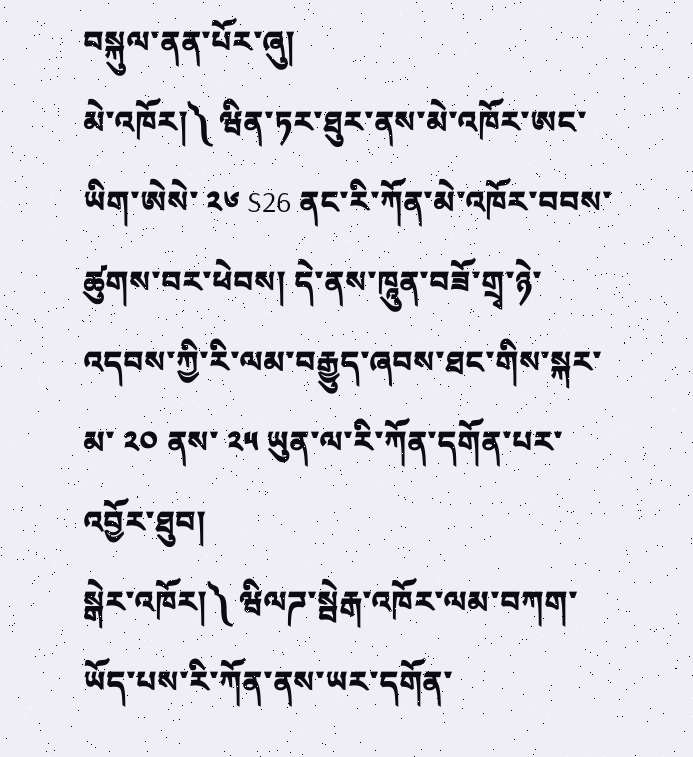བསྐུལ་ནན་པོར་ཞུ།
མེ་འཁོར།༽ ཝིན་ཏར་ཐུར་ནས་མེ་འཁོར་ཨང་ཡིག་ཨེསེ་ ༢༦ S26 ནང་རི་ཀོན་མེ་འཁོར་བབས་ཚུགས་བར་ཕེབས། དེ་ནས་ཁཱུན་བཟོ་གྲྭ་ཉེ་འདབས་ཀྱི་རི་ལམ་བརྒྱུད་ཞབས་ཐང་གིས་སྐར་མ་ ༢༠ ནས་ ༢༥ ཡུན་ལ་རི་ཀོན་དགོན་པར་འབྱོར་ཐུབ།
སྒེར་འཁོར།༽ ཝིལཌ་སྦེརྒ་འཁོར་ལམ་བཀག་ཡོད་པས་རི་ཀོན་ནས་ཡར་དགོན་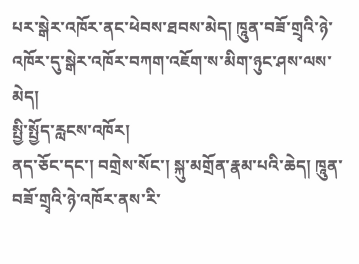པར་སྒེར་འཁོར་ནང་ཕེབས་ཐབས་མེད། ཁཱུན་བཟོ་གྲྭའི་ཉེ་འཁོར་དུ་སྒེར་འཁོར་བཀག་འཇོག་ས་མིག་ཉུང་ཤས་ལས་མེད།
སྤྱི་སྤྱོད་རླངས་འཁོར།
ནད་ཅོང་དང་། བགྲེས་སོང་། སྐུ་མགྲོན་རྣམ་པའི་ཆེད། ཁཱུན་བཟོ་གྲྭའི་ཉེ་འཁོར་ནས་རི་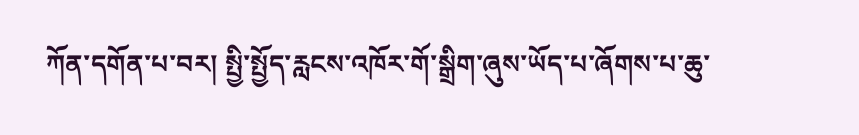ཀོན་དགོན་པ་བར། སྤྱི་སྤྱོད་རླངས་འཁོར་གོ་སྒྲིག་ཞུས་ཡོད་པ་ཞོགས་པ་ཆུ་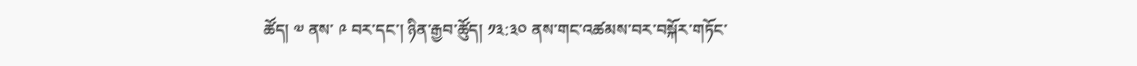ཚོད། ༧ ནས་ ༩ བར་དང་། ཉིན་རྒྱབ་ཚོུད། ༡༣:༣༠ ནས་གང་འཚམས་བར་བསྐོར་གཏོང་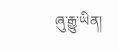ཞུ་རྒྱུ་ཡིན།